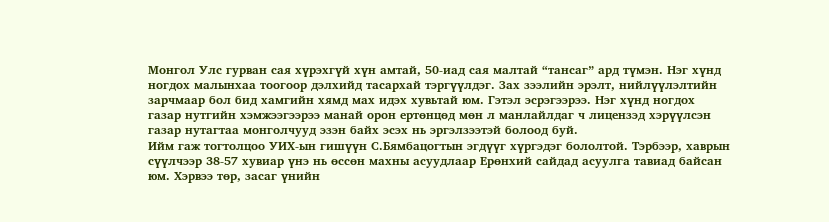Монгол Улс гурван сая хүрэхгүй хүн амтай, 50-иад сая малтай “тансаг” ард түмэн. Нэг хүнд ногдох малынхаа тоогоор дэлхийд тасархай тэргүүлдэг. Зах зээлийн эрэлт, нийлүүлэлтийн зарчмаар бол бид хамгийн хямд мах идэх хувьтай юм. Гэтэл эсрэгээрээ. Нэг хүнд ногдох газар нутгийн хэмжээгээрээ манай орон ертөнцөд мөн л манлайлдаг ч лицензэд хэрүүлсэн газар нутагтаа монголчууд эзэн байх эсэх нь эргэлзээтэй болоод буй.
Ийм гаж тогтолцоо УИХ-ын гишүүн С.Бямбацогтын эгдүүг хүргэдэг бололтой. Тэрбээр, хаврын сүүлчээр 38-57 хувиар үнэ нь өссөн махны асуудлаар Ерөнхий сайдад асуулга тавиад байсан юм. Хэрвээ төр, засаг үнийн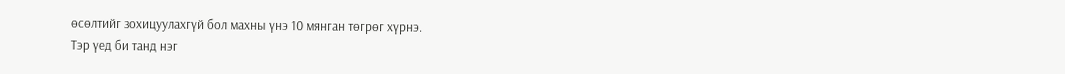өсөлтийг зохицуулахгүй бол махны үнэ 10 мянган төгрөг хүрнэ.
Тэр үед би танд нэг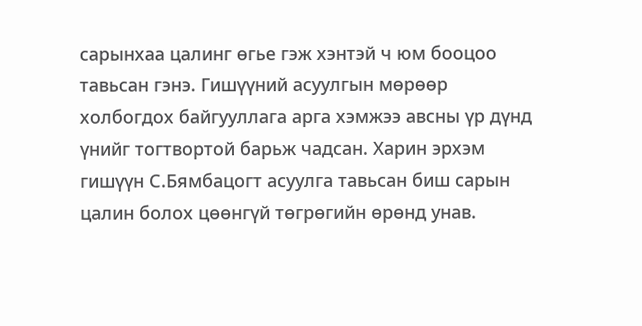сарынхаа цалинг өгье гэж хэнтэй ч юм бооцоо тавьсан гэнэ. Гишүүний асуулгын мөрөөр холбогдох байгууллага арга хэмжээ авсны үр дүнд үнийг тогтвортой барьж чадсан. Харин эрхэм гишүүн С.Бямбацогт асуулга тавьсан биш сарын цалин болох цөөнгүй төгрөгийн өрөнд унав.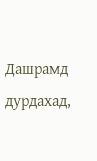Дашрамд дурдахад,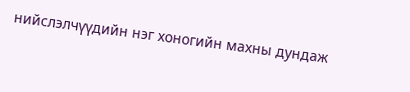нийслэлчүүдийн нэг хоногийн махны дундаж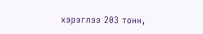хэрэглээ 203 тонн,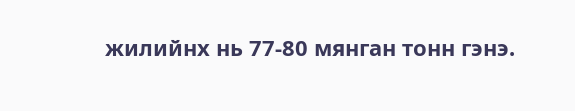жилийнх нь 77-80 мянган тонн гэнэ.